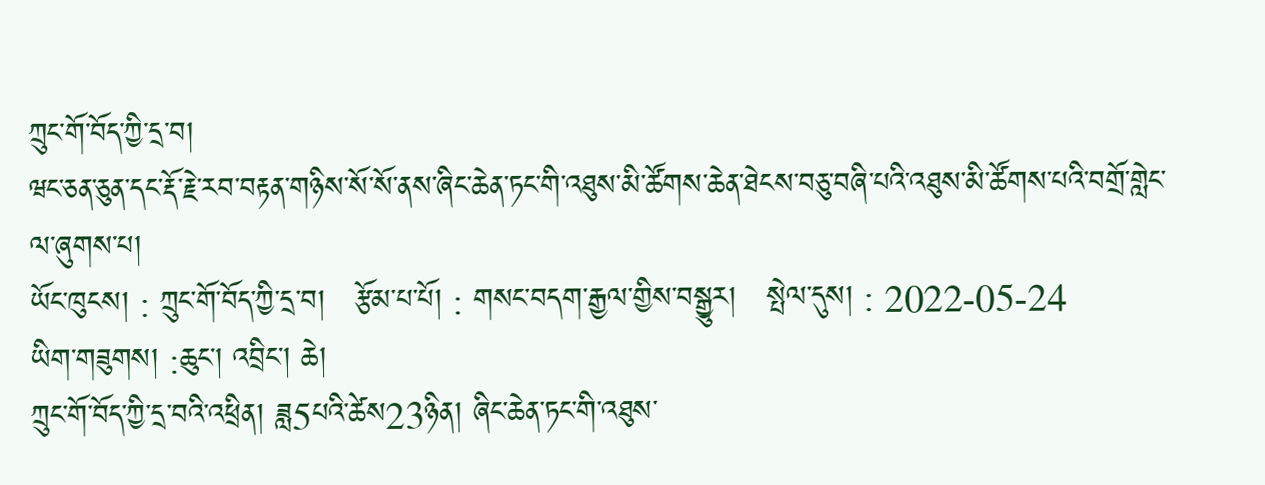ཀྲུང་གོ་བོད་ཀྱི་དྲ་བ།
ཝང་ཅན་ཅུན་དང་རྡོ་རྗེ་རབ་བརྟན་གཉིས་སོ་སོ་ནས་ཞིང་ཆེན་ཏང་གི་འཐུས་མི་ཚོགས་ཆེན་ཐེངས་བཅུ་བཞི་པའི་འཐུས་མི་ཚོགས་པའི་བགྲོ་གླེང་ལ་ཞུགས་པ།
ཡོང་ཁུངས། : ཀྲུང་གོ་བོད་ཀྱི་དྲ་བ།   རྩོམ་པ་པོ། : གསང་བདག་རྒྱལ་གྱིས་བསྒྱུར།   སྤེལ་དུས། : 2022-05-24
ཡིག་གཟུགས། :ཆུང་། འབྲིང་། ཆེ།
ཀྲུང་གོ་བོད་ཀྱི་དྲ་བའི་འཕྲིན། ཟླ5པའི་ཚེས23ཉིན། ཞིང་ཆེན་ཏང་གི་འཐུས་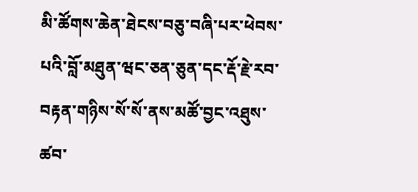མི་ཚོགས་ཆེན་ཐེངས་བཅུ་བཞི་པར་ཕེབས་པའི་བློ་མཐུན་ཝང་ཅན་ཅུན་དང་རྡོ་རྗེ་རབ་བརྟན་གཉིས་སོ་སོ་ནས་མཚོ་བྱང་འཐུས་ཚབ་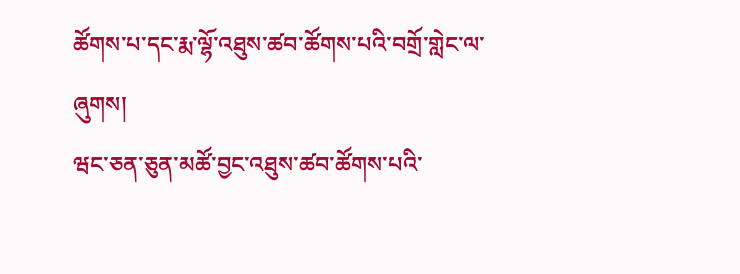ཚོགས་པ་དང་རྨ་ལྷོ་འཐུས་ཚབ་ཚོགས་པའི་བགྲོ་གླེང་ལ་ཞུགས།
ཝང་ཅན་ཅུན་མཚོ་བྱང་འཐུས་ཚབ་ཚོགས་པའི་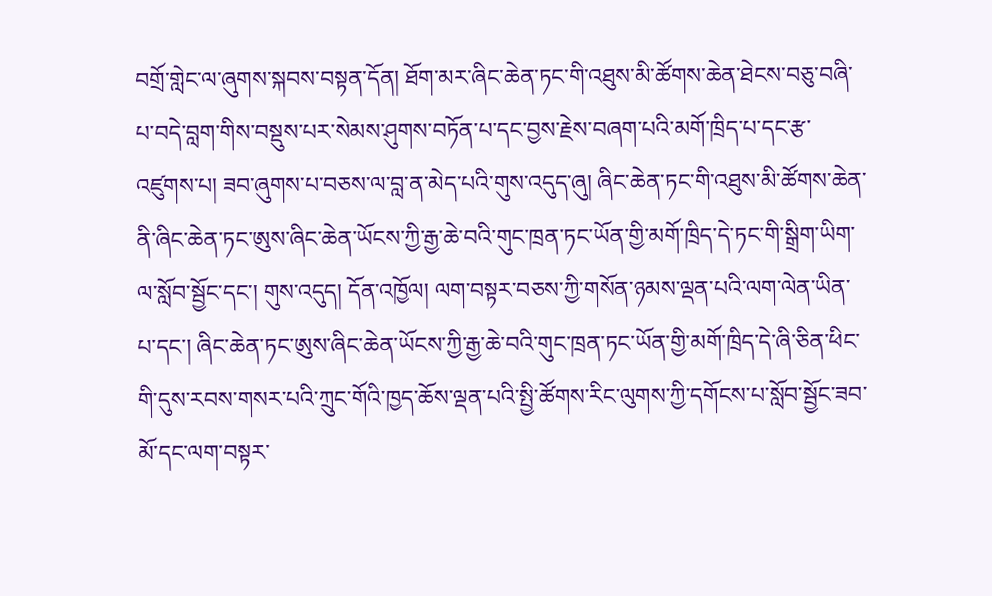བགྲོ་གླེང་ལ་ཞུགས་སྐབས་བསྟན་དོན། ཐོག་མར་ཞིང་ཆེན་ཏང་གི་འཐུས་མི་ཚོགས་ཆེན་ཐེངས་བཅུ་བཞི་པ་བདེ་བླག་གིས་བསྡུས་པར་སེམས་ཤུགས་བཏོན་པ་དང་བྱས་རྗེས་བཞག་པའི་མགོ་ཁྲིད་པ་དང་རྩ་འཛུགས་པ། ཟབ་ཞུགས་པ་བཅས་ལ་བླ་ན་མེད་པའི་གུས་འདུད་ཞུ། ཞིང་ཆེན་ཏང་གི་འཐུས་མི་ཚོགས་ཆེན་ནི་ཞིང་ཆེན་ཏང་ཨུས་ཞིང་ཆེན་ཡོངས་ཀྱི་རྒྱ་ཆེ་བའི་གུང་ཁྲན་ཏང་ཡོན་གྱི་མགོ་ཁྲིད་དེ་ཏང་གི་སྒྲིག་ཡིག་ལ་སློབ་སྦྱོང་དང་། གུས་འདུད། དོན་འཁྱོལ། ལག་བསྟར་བཅས་ཀྱི་གསོན་ཉམས་ལྡན་པའི་ལག་ལེན་ཡིན་པ་དང་། ཞིང་ཆེན་ཏང་ཨུས་ཞིང་ཆེན་ཡོངས་ཀྱི་རྒྱ་ཆེ་བའི་གུང་ཁྲན་ཏང་ཡོན་གྱི་མགོ་ཁྲིད་དེ་ཞི་ཅིན་ཕིང་གི་དུས་རབས་གསར་པའི་ཀྲུང་གོའི་ཁྱད་ཆོས་ལྡན་པའི་སྤྱི་ཚོགས་རིང་ལུགས་ཀྱི་དགོངས་པ་སློབ་སྦྱོང་ཟབ་མོ་དང་ལག་བསྟར་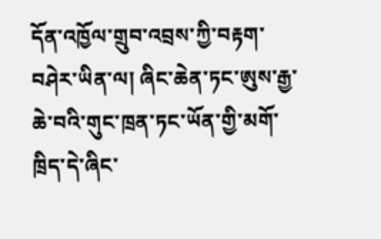དོན་འཁྱོལ་གྲུབ་འབྲས་ཀྱི་བརྟག་བཤེར་ཡིན་ལ། ཞིང་ཆེན་ཏང་ཨུས་རྒྱ་ཆེ་བའི་གུང་ཁྲན་ཏང་ཡོན་གྱི་མགོ་ཁྲིད་དེ་ཞིང་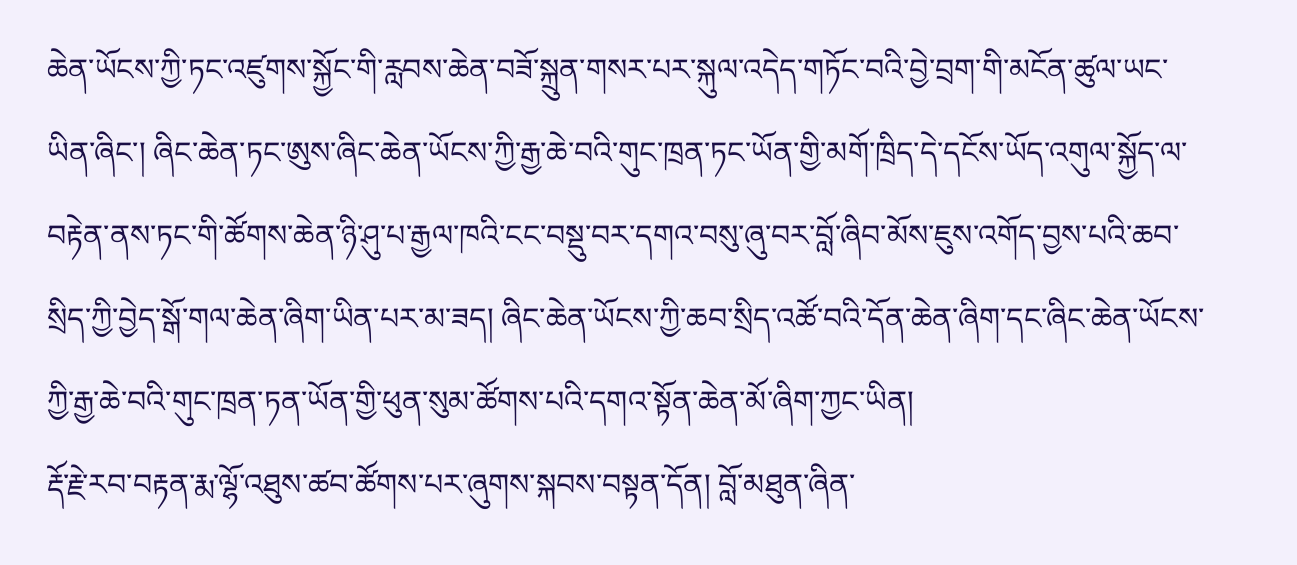ཆེན་ཡོངས་ཀྱི་ཏང་འཛུགས་སྐྱོང་གི་རླབས་ཆེན་བཟོ་སྐྲུན་གསར་པར་སྐུལ་འདེད་གཏོང་བའི་བྱེ་བྲག་གི་མངོན་ཚུལ་ཡང་ཡིན་ཞིང་། ཞིང་ཆེན་ཏང་ཨུས་ཞིང་ཆེན་ཡོངས་ཀྱི་རྒྱ་ཆེ་བའི་གུང་ཁྲན་ཏང་ཡོན་གྱི་མགོ་ཁྲིད་དེ་དངོས་ཡོད་འགུལ་སྐྱོད་ལ་བརྟེན་ནས་ཏང་གི་ཚོགས་ཆེན་ཉི་ཤུ་པ་རྒྱལ་ཁའི་ངང་བསྡུ་བར་དགའ་བསུ་ཞུ་བར་བློ་ཞིབ་མོས་ཇུས་འགོད་བྱས་པའི་ཆབ་སྲིད་ཀྱི་བྱེད་སྒོ་གལ་ཆེན་ཞིག་ཡིན་པར་མ་ཟད། ཞིང་ཆེན་ཡོངས་ཀྱི་ཆབ་སྲིད་འཚོ་བའི་དོན་ཆེན་ཞིག་དང་ཞིང་ཆེན་ཡོངས་ཀྱི་རྒྱ་ཆེ་བའི་གུང་ཁྲན་ཏན་ཡོན་གྱི་ཕུན་སུམ་ཚོགས་པའི་དགའ་སྟོན་ཆེན་མོ་ཞིག་ཀྱང་ཡིན།
རྡོ་རྗེ་རབ་བརྟན་རྨ་ལྷོ་འཐུས་ཚབ་ཚོགས་པར་ཞུགས་སྐབས་བསྟན་དོན། བློ་མཐུན་ཞིན་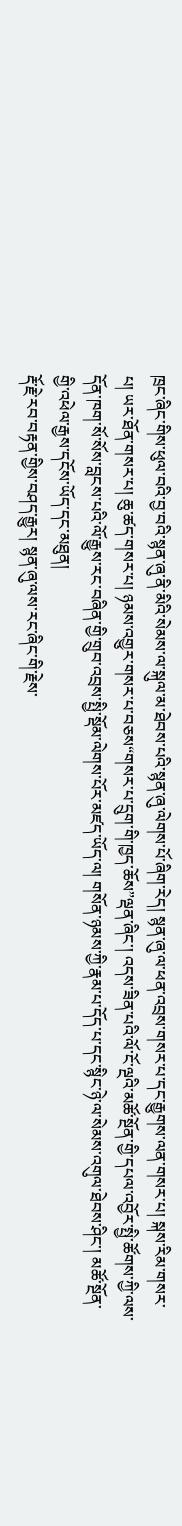ཁྲང་ཞིང་གིས་ཕུལ་བའི་བྱ་བའི་སྙན་ཞུ་ནི་མིའི་སེམས་ལ་སྐུལ་མ་ཐེབས་པའི་སྙན་ཞུ་ལེགས་པོ་ཞིག་རེད། སྙན་ཞུ་ལ་ཕན་འབྲས་གསར་པ་དང་རྒྱུགས་ལན་གསར་པ། སྐས་རིམ་གསར་པ། ཡར་ཐོན་གསར་པ། ཆུ་ཚད་གསར་པ། ཉམས་འགྱུར་གསར་པ་བཅས“གསར་པ་དྲུག་གི་ཁྱད་ཆོས”ལྡན་ཞིང་། འདས་ཟིན་པའི་ལོ་ངོ་ལྔའི་མཚོ་སྔོན་གྱི་དཔལ་འབྱོར་སྤྱི་ཚོགས་ཀྱི་ལས་དོན་ཁག་སོ་སོས་བླངས་པའི་ལོ་རྒྱུས་རང་བཞིན་གྱི་གྲུབ་འབྲས་སྤྱི་སྡོམ་ལེགས་པོར་མཛད་ཡོད་ལ། གསོན་ཉམས་ཀྱི་རྣམ་པ་དོད་པ་དང་སྙིང་ཉེ་ལ་སེམས་འགུལ་ཐེབས་ཤིང་། མཚོ་སྔོན་གྱི་འཕེལ་རྒྱས་དངོས་ཡོད་དང་མཐུན།
རྡོ་རྗེ་རབ་བརྟན་གྱིས་བཤད་རྒྱུར། སྙན་ཞུ་ལས་རང་ཞིང་གི་རྗེས་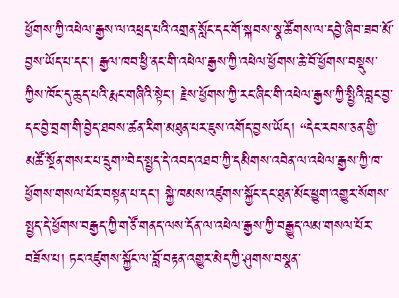ཕྱོགས་ཀྱི་འཕེལ་རྒྱས་ལ་འཕྲད་པའི་འགྲན་སློང་དང་གོ་སྐབས་སྣ་ཚོགས་ལ་དབྱེ་ཞིབ་ཟབ་མོ་བྱས་ཡོད་པ་དང་། རྒྱལ་ཁབ་ཕྱི་ནང་གི་འཕེལ་རྒྱས་ཀྱི་འཕེལ་ཕྱོགས་ཆེ་བོ་ཕྱོགས་བསྡུས་ཀྱིས་ཁོང་དུ་ཆུད་པའི་རྨང་གཞིའི་སྟེང་། རྗེས་ཕྱོགས་ཀྱི་རང་ཞིང་གི་འཕེལ་རྒྱས་ཀྱི་སྤྱིའི་བླང་བྱ་དང་བྱེ་བྲག་གི་བྱེད་ཐབས་ཚན་རིག་མཐུན་པར་ཇུས་འགོད་བྱས་ཡོད། “དེང་རབས་ཅན་གྱི་མཚོ་སྔོན་གསར་པ་དྲུག”བེད་སྤྱད་དེ་འབད་འཐབ་ཀྱི་དམིགས་འབེན་ལ་འཕེལ་རྒྱས་ཀྱི་ཁ་ཕྱོགས་གསལ་པོར་བསྟན་པ་དང་། སྐྱེ་ཁམས་འཛུགས་སྐྱོང་དང་ཐུན་མོང་ཕྱུག་འགྱུར་སོགས་སྤྱད་དེ་ཕྱོགས་བརྒྱད་ཀྱི་གཙོ་གནད་ལས་དོན་ལ་འཕེལ་རྒྱས་ཀྱི་བརྒྱུད་ལམ་གསལ་པོར་བཟོས་པ། ཏང་འཛུགས་སྐྱོང་ལ་བློ་བརྟན་འགྱུར་མེད་ཀྱི་ཤུགས་བསྣན་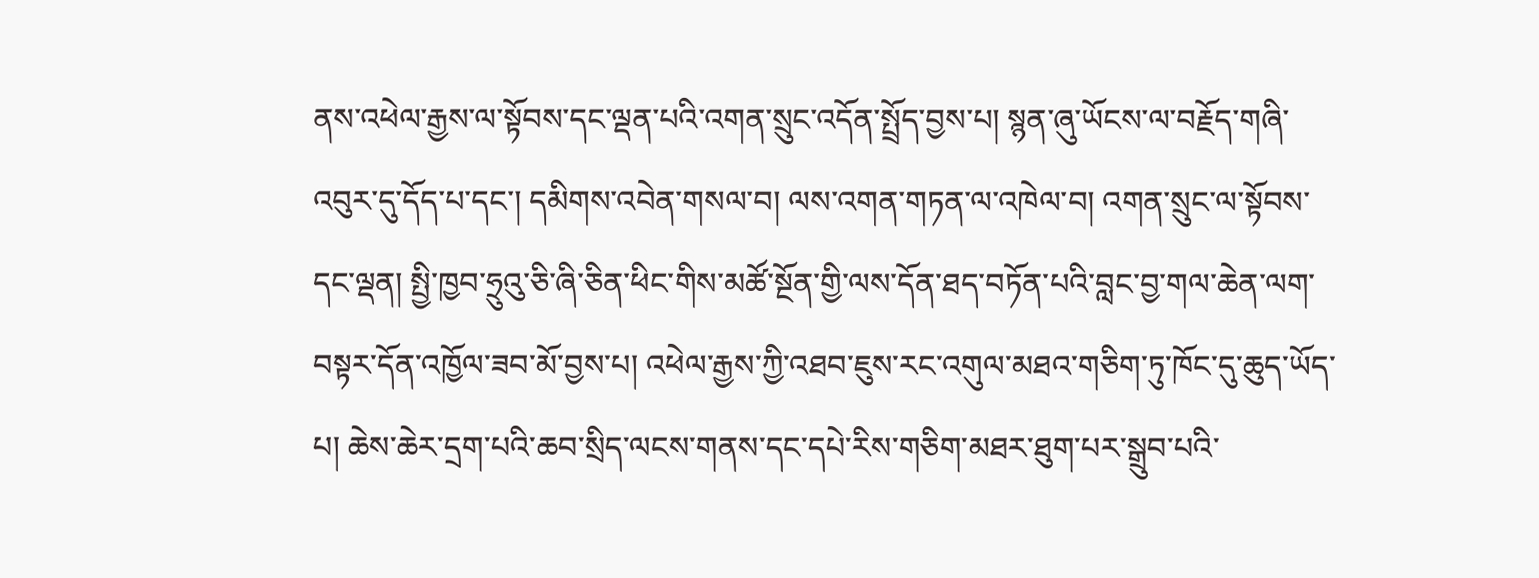ནས་འཕེལ་རྒྱས་ལ་སྟོབས་དང་ལྡན་པའི་འགན་སྲུང་འདོན་སྤྲོད་བྱས་པ། སྙན་ཞུ་ཡོངས་ལ་བརྗོད་གཞི་འབུར་དུ་དོད་པ་དང་། དམིགས་འབེན་གསལ་བ། ལས་འགན་གཏན་ལ་འཁེལ་བ། འགན་སྲུང་ལ་སྟོབས་དང་ལྡན། སྤྱི་ཁྱབ་ཧྲུའུ་ཅི་ཞི་ཅིན་ཕིང་གིས་མཚོ་སྔོན་གྱི་ལས་དོན་ཐད་བཏོན་པའི་བླང་བྱ་གལ་ཆེན་ལག་བསྟར་དོན་འཁྱོལ་ཟབ་མོ་བྱས་པ། འཕེལ་རྒྱས་ཀྱི་འཐབ་ཇུས་རང་འགུལ་མཐའ་གཅིག་ཏུ་ཁོང་དུ་ཆུད་ཡོད་པ། ཆེས་ཆེར་དྲག་པའི་ཆབ་སྲིད་ལངས་གནས་དང་དཔེ་རིས་གཅིག་མཐར་ཐུག་པར་སྒྲུབ་པའི་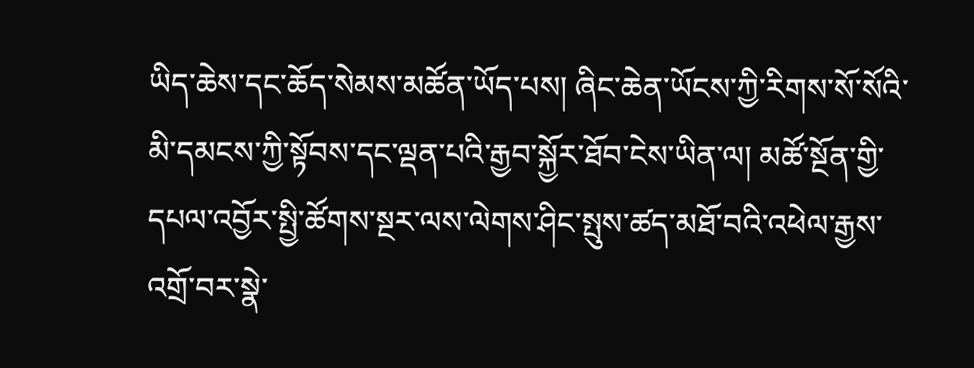ཡིད་ཆེས་དང་ཆོད་སེམས་མཚོན་ཡོད་པས། ཞིང་ཆེན་ཡོངས་ཀྱི་རིགས་སོ་སོའི་མི་དམངས་ཀྱི་སྟོབས་དང་ལྡན་པའི་རྒྱབ་སྐྱོར་ཐོབ་ངེས་ཡིན་ལ། མཚོ་སྔོན་གྱི་དཔལ་འབྱོར་སྤྱི་ཚོགས་སྔར་ལས་ལེགས་ཤིང་སྤུས་ཚད་མཐོ་བའི་འཕེལ་རྒྱས་འགྲོ་བར་སྣེ་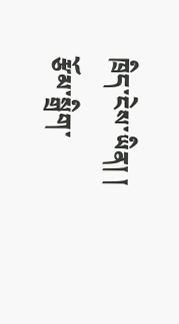ཁྲིད་ངེས་ཡིན། །
རྩོམ་སྒྲིག་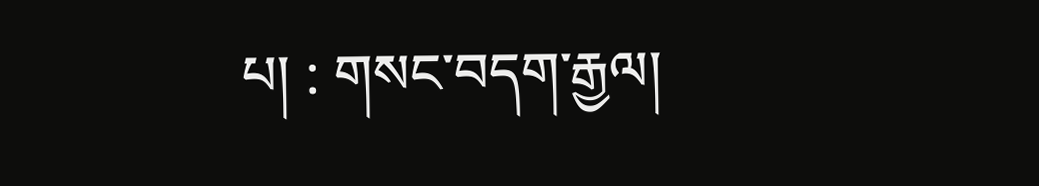པ། : གསང་བདག་རྒྱལ།